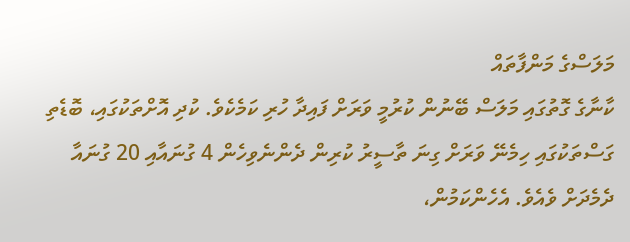މަލަސްގެ މަންފާތައް
ކާނާގެ ގޮތުގައި މަލަސް ބޭނުން ކުރުމީ ވަރަށް ފައިދާ ހުރި ކަމެކެވެ. ކުދި އޮށްތަކުގައި، ބޮޑެތި ގަސްތަކުގައި ހިމެނޭ ވަރަށް ގިނަ ތާސީރު ކުރިން ދެންނެވިހެން 4 ގުނައާއި 20 ގުނައާ ދެމެދަށް ވެއެވެ. އެހެންކަމުން،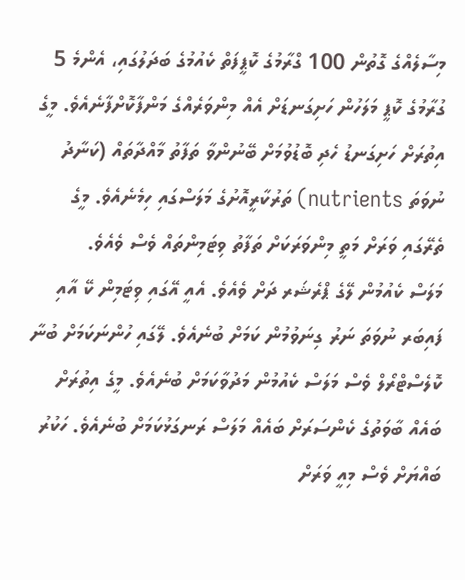މިސާލެއްގެ ގޮތުން 100 ގްރާމުގެ ކޮޕީފަތް ކެއުމުގެ ބަދަލުގައި، އެންމެ 5 ގުރާމުގެ ކޮޕީ މަލަހުން ހަށިގަނޑަށް އެއް މިންވަރެއްގެ މަންފާކޮށްފާނެއެވެ. މީގެ އިތުރަށް ހަށިގަނޑު ހެދި ބޮޑުވުމަށް ބޭނުންވާ ތަފާތު މާއްދާތައް (ކަނާދު ނުވަތަ nutrients) ތަރުކާރީއޮށުގެ މަލަސްގައި ހިމެނެއެވެ. މީގެ ތެރޭގައި ވަރަށް މަތީ މިންވަރަކަށް ތަފާތު ވިޓަމިންތައް ވެސް ވެއެވެ.
މަލަސް ކެއުމުން ލޭގެ ޕްރެޝަރ ދަށް ވެއެވެ. އެއީ އޭގައި ވިޓަމިން ކޭ އާއި ފައިބަރ ނުވަތަ ނަރު ގިނަވުމުން ކަމަށް ބުނެއެވެ. ލޭގައި ހުންނަކަމަށް ބުނާ ކޮލެސްޓްރޯލް ވެސް މަލަސް ކެއުމުން މަދުވާކަމަށް ބުނެއެވެ. މީގެ އިތުރަށް ބައެއް ބާވަތުގެ ކެންސަރަށް ބައެއް މަލަސް ރަނގަޅުކަމަށް ބުނެއެވެ. ހަކުރު ބައްޔަށް ވެސް މިއީ ވަރަށް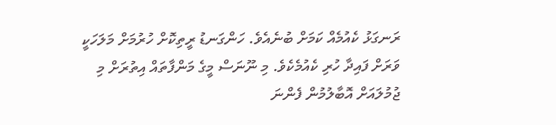ރަނގަޅު ކެއުމެއް ކަމަށް ބުނެއެވެ. ހަންގަނޑު ރީތިކޮށް ހުރުމަށް މަލަހަކީ ވަރަށް ފައިދާ ހުރި ކެއުމެކެވެ. މި ނޫނަސް މީގެ މަންފާތައް އިތުރަށް މި ޖުމުލައަށް އޮބާލުމުން ފެންނަ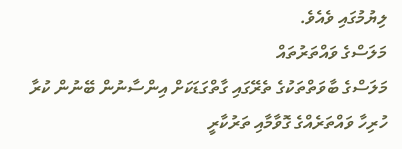ލިޔުމުގައި ވެއެވެ.
މަލަސްގެ ވައްތަރުތައް
މަލަސްގެ ބާވަތްތަކުގެ ތެރޭގައި ގާތްގަޑަކަށް އިންސާނުން ބޭނުން ކުރާ ހުރިހާ ވައްތަރެއްގެ ގޮވާމާއި ތަރުކާރީ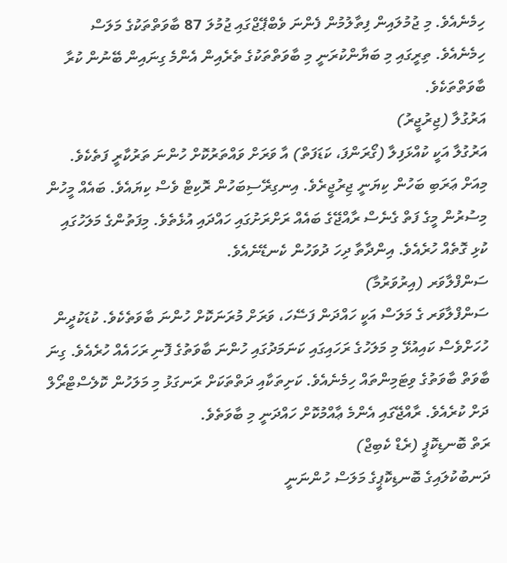ހިމެނެއެވެ. މި ޖުމުލައިން ފިތާލުމުން ފެންނަ ވެބްޕޭޖްގައި ޖުމުލަ 87 ބާވަތްތަކުގެ މަލަސް ހިމެނެއެވެ. ތިރީގައި މި ބަޔާންކުރަނީ މި ބާވަތްތަކުގެ ތެރެއިން އެންމެ ގިނައިން ބޭނުން ކުރާ ބާވަތްތަކެވެ.
އަރުގުލާ (ޖިރުޖީރު)
އަރުގުލާ އަކީ ކުއްޅަފިލާ (ގޯރަންފަ، ކަޑަފަތް) އާ ވަރަށް ވައްތަރުކޮށް ހުންނަ ތަރުކާރީ ފަތެކެވެ. މިއަށް ޢަރަބި ބަހުން ކިޔަނީ ޖިރުޖީރެވެ. އިނގިރޭސިބަހުން ރޮކިޓް ވެސް ކިޔައެވެ. ބައެއް މީހުން މިސުރުން މީގެ ފަތް ގެނެސް ރާއްޖޭގެ ބައެއް ރަށްރަށުގައި ހައްދައި އުޅެތެވެ. މިފަތުންގެ މަލަހުގައި ކުޅި ގޮތެއް ހުރެއެވެ. އިންދާތާ ދިހަ ދުވަހުން ކެނޑޭނެއެވެ.
ސަންފްލާވަރ (އިރުވަރުމާ)
ސަންފްލާވަރ ގެ މަލަސް އަކީ ހައްދަން ފަސޭހަ، ވަރަށް މުރަނަކޮށް ހުންނަ ބާވަތެކެވެ. ކުޑަކުދީން ހުހަށްވެސް ކައިއުޅޭ މި މަލަހުގެ ރަހައިގައި ކަނަމަދުގައި ހުންނަ ބާވަތުގެ ފޮނި ރަހައެއް ހުރެއެވެ. ގިނަ ބާވަތް ބާވަތުގެ ވިޓަމިންތައް ހިމެނެއެވެ. ކަށިތަކާއި ދަތްތަކަށް ރަނގަޅު މި މަލަހުން ކޮލެސްޓްރޯލް ދަށް ކުރެއެވެ. ރާއްޖޭގައި އެންމެ ޢާއްމުކޮށް ހައްދަނީ މި ބާވަތެވެ.
ރަތް ބޮނޑިކޮޕީ (ރެޑް ކެބިޖް)
ދަނބުކުލައިގެ ބޮނޑިކޮޕީގެ މަލަސް ހުންނަނީ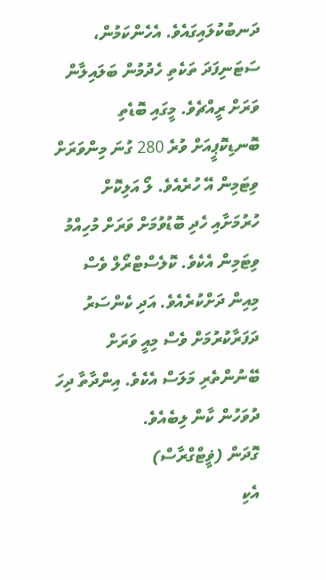ދަނބުކުލައިގައެވެ. އެހެންކަމުން، ސަޓަނިފަދަ ތަކެތި ހެދުމުން ބަލައިލާން ވަރަށް ރީއްޗެވެ. މީގައި ބޮޑެތި ބޮނޑިކޮޕީއަށް ވުރެ 280 ގުނަ މިންވަރަށް ވިޓަމިން އޭ ހުރެއެވެ. ލޯ އަލިކޮށް ހުރުމަށާއި ހެދި ބޮޑުވުމަށް ވަރަށް މުހިއްމު ވިޓަމިން އެކެވެ. ކޮލެސްޓްރޯލް ވެސް މިއިން ދަށްކުރެއެވެ. އަދި ކެންސަރު ދަފަރާކުރުމަށް ވެސް މިއީ ވަރަށް ބޭނުންތެރި މަލަސް އެކެވެ. އިންދާތާ ދިހަ ދުވަހުން ކާން ލިބެއެވެ.
ގޮދަން (ޥީޓްގްރާސް)
އެކި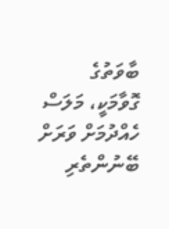ބާވަތުގެ ގޮވާމަކީ، މަލަސް ހެއްދުމަށް ވަރަށް ބޭނުންތެރި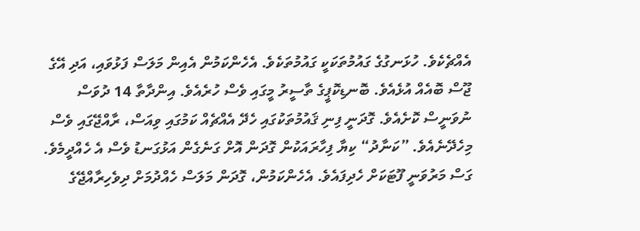އެއްޗެކެވެ. ހުޅަނގުގެ ގައުމުތަކަކީ ގައުމުތަކެވެ. އެހެންކަމުން އެއިން މަލަސް ފަޅުވައި، އަދި އޭގެ ޖޫސް ބޮއެއް އުޅެއެވެ. ބޮނޑިކޮޕީގެ ތާސީރު މީގައި ވެސް ހުރެއެވެ. އިންދާތާ 14 ދުވަސް ނުވަނީސް ކޮށެއެވެ. ގޮދަނީ ފިނި ޤައުމުތަކުގައި ހެދޭ އެއްޗެއް ކަމުގައި ވިއަސް، ރާއްޖޭގައި ވެސް މިހެދޭނެއެވެ. ”ކަނާދު“ ކިޔާ ފިހާރައަކުން ގޮދަން އޮށް ގަނެގެން އަޅުގަނޑު ވެސް އެ ހެއްދީމެވެ. ގަސް މަރުވަނީ ފޫޓަކަށް ހެދިފައެވެ. އެހެންކަމުން، ގޮދަން މަލަސް ހެއްދުމަށް ދިވެހިރާއްޖޭގެ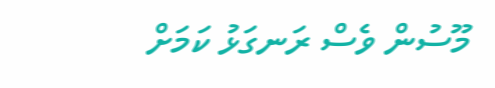މޫސުން ވެސް ރަނގަޅު ކަމަށް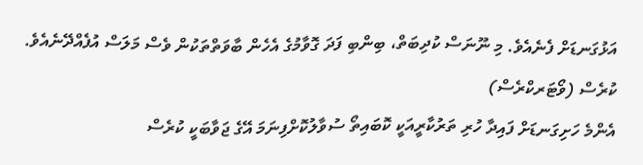އަޅުގަނޑަށް ފެނެއެވެ. މި ނޫނަސް ކުދިބަތް، ބިންބި ފަދަ ގޮވާމުގެ އެހެން ބާވަތްތަކުން ވެސް މަލަސް އުފެއްދޭނެއެވެ.
ކުރެސް (ވޯޓަރކްރެސް)
އެންމެ ހަށިގަނޑަށް ފައިދާ ހުރި ތަރުކާރީއަކީ ކޮބައިތޯ ސުވާލުކޮށްފިނަމަ އޭގެ ޖަވާބަކީ ކުރެސް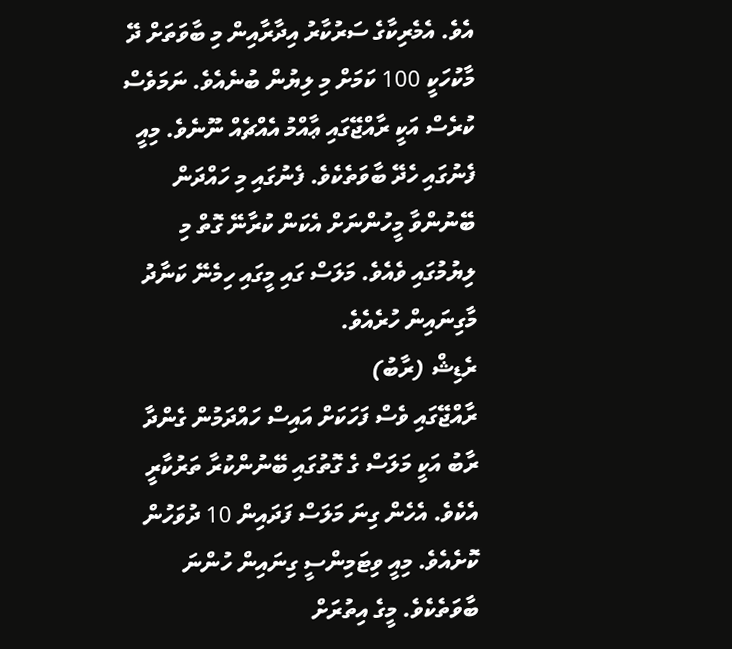އެވެ. އެމެރިކާގެ ސަރުކާރު އިދާރާއިން މި ބާވަތަށް ދޭ މާކުހަކީ 100 ކަމަށް މި ލިޔުން ބުނެއެވެ. ނަމަވެސް ކުރެސް އަކީ ރާއްޖޭގައި ޢާއްމު އެއްޗެއް ނޫނެވެ. މިއީ ފެނުގައި ހެދޭ ބާވަތެކެވެ. ފެނުގައި މި ހައްދަން ބޭނުންވާ މީހުންނަށް އެކަން ކުރާނޭ ގޮތް މި ލިޔުމުގައި ވެއެވެ. މަލަސް ގައި މީގައި ހިމެނޭ ކަނާދު މާގިނައިން ހުރެއެވެ.
ރެޑިޝް (ރާބު)
ރާއްޖޭގައި ވެސް ފަހަކަށް އައިސް ހައްދަމުން ގެންދާ ރާބު އަކީ މަލަސް ގެ ގޮތުގައި ބޭނުންކުރާ ތަރުކާރީ އެކެވެ. އެހެން ގިނަ މަލަސް ފަދައިން 10 ދުވަހުން ކޮށެއެވެ. މިއީ ވިޓަމިންސީ ގިނައިން ހުންނަ ބާވަތެކެވެ. މީގެ އިތުރަށް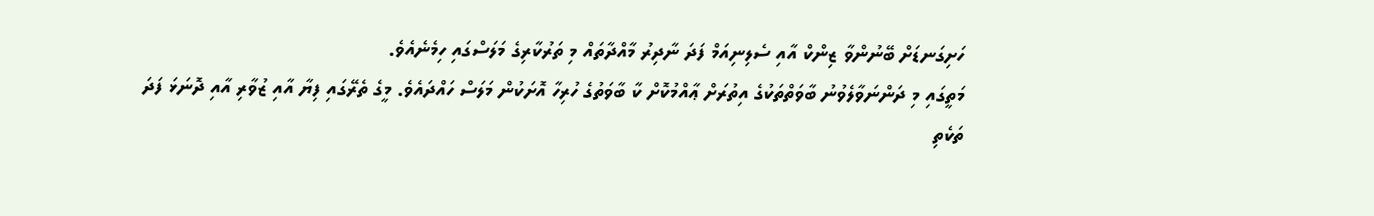ހަށިގަނޑަށް ބޭނުންވާ ޒިންކް އާއި ސެލިނިއަމް ފަދަ ނާދިރު މާއްދާތައް މި ތަރުކާރިގެ މަލަސްގައި ހިމެނެއެވެ.
މަތީގައި މި ދަންނަވާލެވުނު ބާވަތްތަކުގެ އިތުރަށް ޢާއްމުކޮށް ކާ ބާވަތުގެ ހުރިހާ އޮށަކުން މަލަސް ހައްދައެވެ. މީގެ ތެރޭގައި ފިޔާ އާއި ޒުވާރި އާއި ދޮނަޅަ ފަދަ ތަކެތި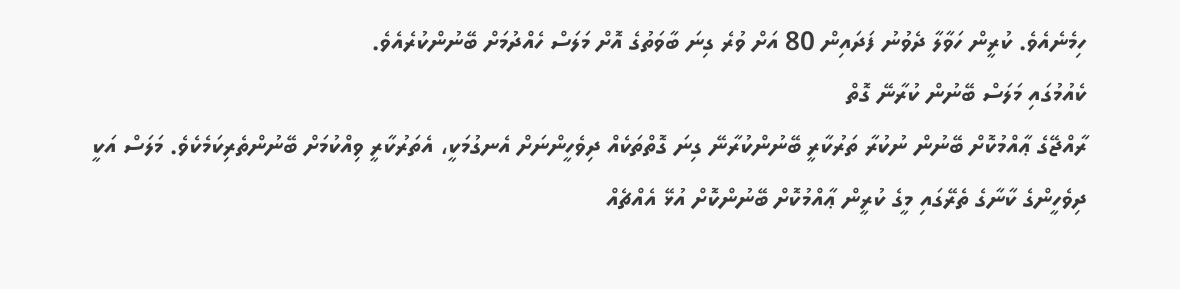ހިމެނެއެވެ. ކުރީން ހަވާލާ ދެވުނު ފަދައިން 80 އަށް ވުރެ ގިނަ ބާވަތުގެ އޮށް މަލަސް ހެއްދުމަށް ބޭނުންކުރެއެވެ.
ކެއުމުގައި މަލަސް ބޭނުން ކުރާނޭ ގޮތް
ރާއްޖޭގެ ޢާއްމުކޮށް ބޭނުން ނުކުރާ ތަރުކާރީ ބޭނުންކުރާނޭ ގިނަ ގޮތްތަކެއް ދިވެހީންނަށް އެނގުމަކީ، އެތަރުކާރީ ވިއްކުމަށް ބޭނުންތެރިކަމެކެވެ. މަލަސް އަކީ ދިވެހީންގެ ކާނާގެ ތެރޭގައި މީގެ ކުރީން ޢާއްމުކޮށް ބޭނުންކޮށް އުޅޭ އެއްޗެއް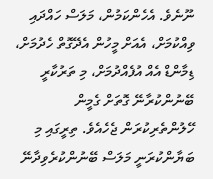ނޫނެވެ. އެހެންކަމުން، މަލަސް ހައްދައި ވިއްކުމަށް، އެއަށް މީހުން އެދޭގޮތް ހެދުމަށް، ޑިމާންޑް އެއް އުފެއްދުމަށް، މި ތަރުކާރީ ބޭނުންކުރާނޭ ގޮތަށް ގެމީން ހޭލުންތެރިކުރަން ޖެހެއެވެ. ތިރީގައި މި ބަޔާންކުރަނީ މަލަސް ބޭނުންކުރެވިދާނޭ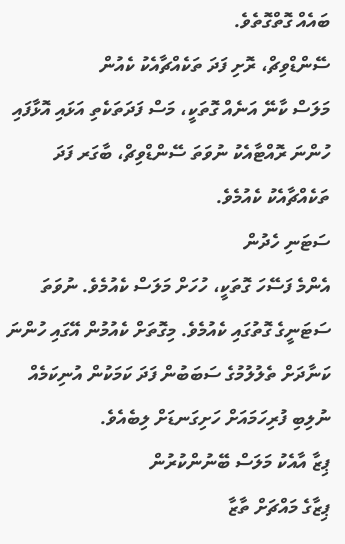ބައެއް ގޮތްގޮތެވެ.
ސޭންޑްވިޗް، ރޮށި ފަދަ ތަކެއްޗާއެކު ކެއުން
މަލަސް ކާނޭ އަނެއް ގޮތަކީ، މަސް ފަދަތަކެތި އަޅައި އޮޅާފައި ހުންނަ ރޮއްޓާއެކު ނުވަތަ ސޭންޑްވިޗް، ބާގަރ ފަދަ ތަކެއްޗާއެކު ކެއުމެވެ.
ސަޓަނި ހެދުން
އެންމެ ފަސޭހަ ގޮތަކީ، ހުހަށް މަލަސް ކެއުމެވެ. ނުވަތަ ސަޓަނީގެ ގޮތުގައި ކެއުމެވެ. މިގޮތަށް ކެއުމުން އޭގައި ހުންނަ ކަނާދަށް ތެލުލުމުގެ ސަބަބުން ފަދަ ކަމަކުން އުނިކަމެއް ނުލިބި ފުރިހަމައަށް ހަށިގަނޑަށް ލިބެއެވެ.
ޕިޒާ އާއެކު މަލަސް ބޭނުންކުރުން
ޕިޒާގެ މައްޗަށް ތާޒާ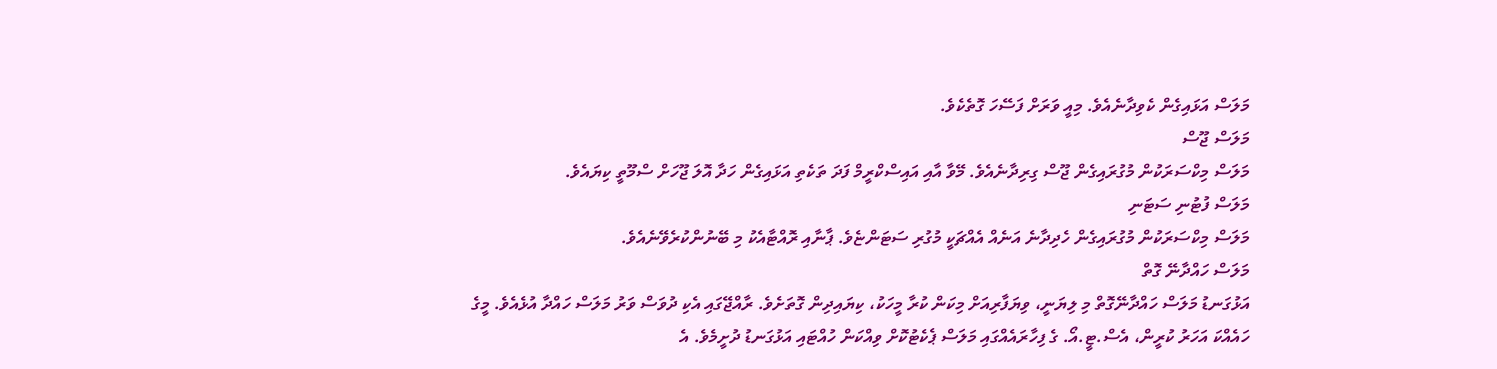މަލަސް އަޅައިގެން ކެވިދާނެއެވެ. މިއީ ވަރަށް ފަސޭހަ ގޮތެކެވެ.
މަލަސް ޖޫސް
މަލަސް މިކްސަރަކުން މުގުރައިގެން ޖޫސް ގިރިދާނެއެވެ. މޭވާ އާއި އައިސްކްރީމް ފަދަ ތަކެތި އަޅައިގެން ހަދާ އޮލަ ޖޫހަށް ސްމޫތީ ކިޔައެވެ.
މަލަސް ފުޓުނި ސަޓަނި
މަލަސް މިކްސަރަކުން މުގުރައިގެން ހެދިދާނެ އަނެއް އެއްޗަކީ މުގުރި ސަޓަންޏެވެ. ޕާނާއި ރޮއްޓާއެކު މި ބޭނުންކުރެވޭނެއެވެ.
މަލަސް ހައްދާނޭ ގޮތް
އަޅުގަނޑު މަލަސް ހައްދާނޭގޮތް މި ލިޔަނީ، ވިޔަފާރިއަށް މިކަން ކުރާ މީހަކު، ކިޔައިދިން ގޮތަށެވެ. ރާއްޖޭގައި އެކި ދުވަސް ވަރު މަލަސް ހައްދާ އުޅެއެވެ. މީގެ ހައެއްކަ އަހަރު ކުރީން، އެސް.ޓީ.އޯ. ގެ ފިހާރައެއްގައި މަލަސް ޕެކެޓުކޮށް ވިއްކަން ހުއްޓައި އަޅުގަނޑު ދުށީމެވެ. އެ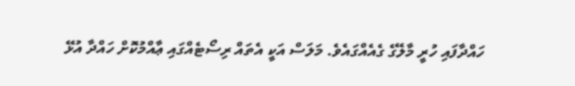ހައްދާފައި ހުރީ މާލޭގެ ގެއެއްގައެވެ. މަލަސް އަކީ އެތައް ރިސޯޓެއްގައި ޢާއްމުކޮށް ހައްދާ އުޅޭ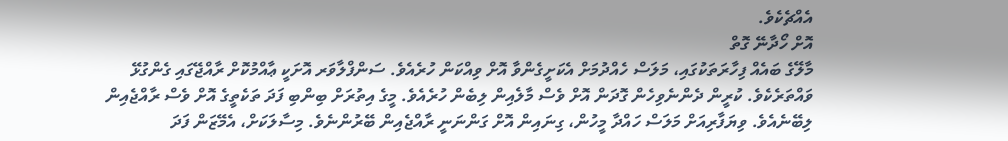އެއްޗެކެވެ.
އޮށް ހޯދާނޭ ގޮތް
މާލޭގެ ބައެއް ފިހާރަތަކުގައި، މަލަސް ހެއްދުމަށް އެކަށީގެންވާ އޮށް ވިއްކަން ހުރެއެވެ. ސަންފްލާވަރ އޮށަކީ ޢާއްމުކޮށް ރާއްޖޭގައި ގެންގުޅޭ ވައްތަރެކެވެ. ކުރީން ދެންނެވިހެން ގޮދަން އޮށް ވެސް މާލެއިން ލިބެން ހުރެއެވެ. މީގެ އިތުރަށް ބިންބި ފަދަ ތަކެތީގެ އޮށް ވެސް ރާއްޖެއިން ލިބޭނެއެވެ. ވިޔަފާރިއަށް މަލަސް ހައްދާ މީހުން، ގިނައިން އޮށް ގަންނަނީ ރާއްޖެއިން ބޭރުންނެވެ. މިސާލަކަށް، އެމޭޒަން ފަދަ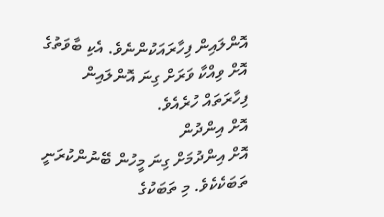އޮންލައިން ފިހާރައަކުންނެވެ. އެކި ބާވަތުގެ އޮށް ވިއްކާ ވަރަށް ގިނަ އޮންލައިން ފިހާރަތައް ހުރެއެވެ.
އޮށް އިންދުން
އޮށް އިންދުމަށް ގިނަ މީހުން ބޭނުންކުރަނީ ތަބަކެކެވެ. މި ތަބަކުގެ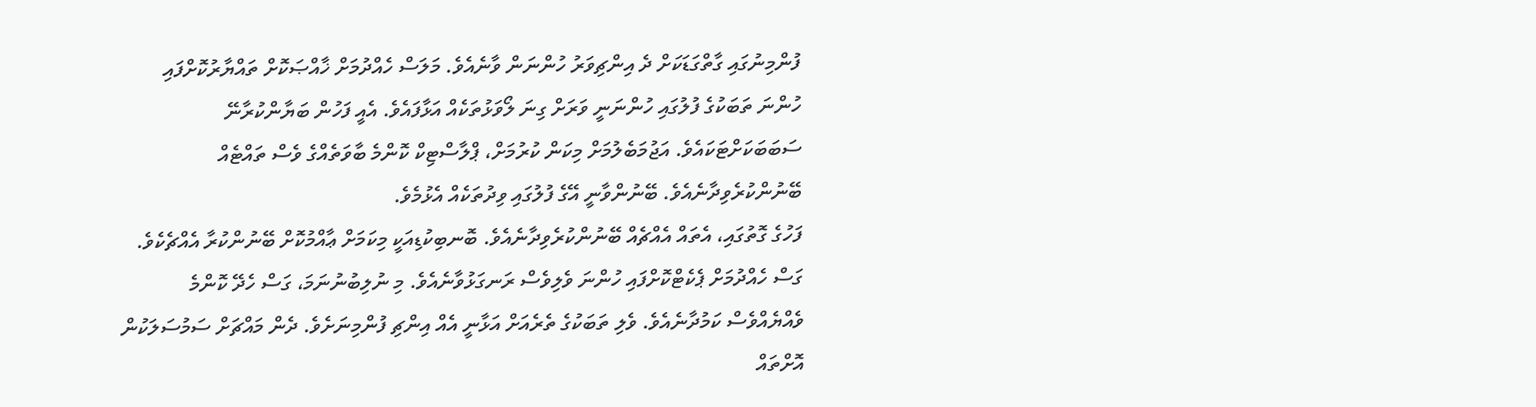ފުންމިނުގައި ގާތްގަޑަކަށް ދެ އިންޗިވަރު ހުންނަން ވާނެއެވެ. މަލަސް ހެއްދުމަށް ޚާއްޞަކޮށް ތައްޔާރުކޮށްފައި ހުންނަ ތަބަކުގެ ފުލުގައި ހުންނަނީ ވަރަށް ގިނަ ލޯވަޅުތަކެއް އަޅާފައެވެ. އެއީ ފަހުން ބަޔާންކުރާނޭ ސަބަބަކަށްޓަކައެވެ. އަޖުމަބެލުމަށް މިކަން ކުރުމަށް، ޕްލާސްޓިކް ކޮންމެ ބާވަތެއްގެ ވެސް ތައްޓެއް ބޭނުންކުރެވިދާނެއެވެ. ބޭނުންވާނީ އޭގެ ފުލުގައި ވިދުތަކެއް އެޅުމެވެ.
ފަހުގެ ގޮތުގައި، އެތައް އެއްޗެއް ބޭނުންކުރެވިދާނެއެވެ. ބޮނބިކުޑިއަކީ މިކަމަށް ޢާއްމުކޮށް ބޭނުންކުރާ އެއްޗެކެވެ. ގަސް ހެއްދުމަށް ޕެކެޓްކޮށްފައި ހުންނަ ވެލިވެސް ރަނގަޅުވާނެއެވެ. މި ނުލިބުނުނަމަ، ގަސް ހެދޭ ކޮންމެ ވެއްޔެއްވެސް ކަމުދާނެއެވެ. ވެލި ތަބަކުގެ ތެރެއަށް އަޅާނީ އެއް އިންޗި ފުންމިނަށެވެ. ދެން މައްޗަށް ސަމުސަލަކުން އޮށްތައް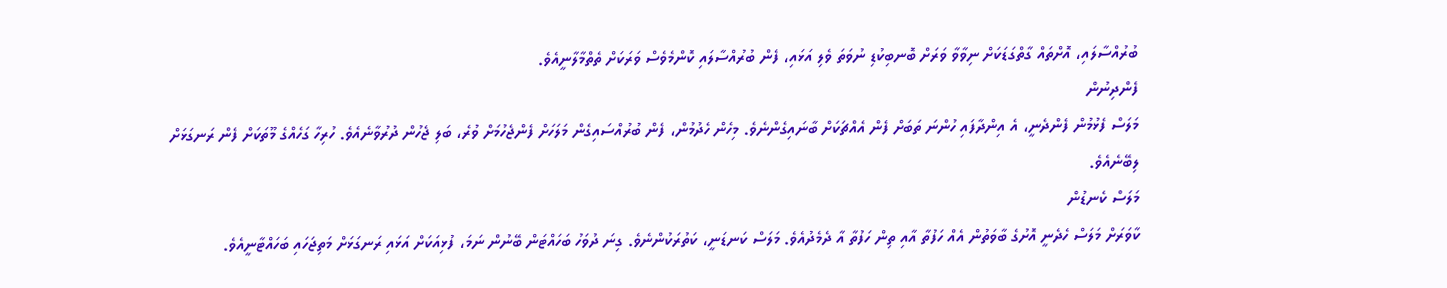ބުރުއްސާލައި، އޮށްތައް ގާތްގަޑަކަށް ނިވާވާ ވަރަށް ބޮނބިކުޑި ނުވަތަ ވެލި އަޅައި، ފެން ބުރުއްސާލައި ކޮންމެވެސް ވަރަކަށް ތެތްމާލާނީއެވެ.
ފެންދިނުން
މަލަސް ފެޅުމުން ފެންދެނީ، އެ އިންދާފައި ހުންނަ ތަބަށް ފެން އެއްޗަކަށް ބާނައިގެންނެވެ. މިހެން ހެދުމުން، ފެން ބުރުއްސައިގެން މަލަހަށް ފެންޖެހުމަށް ވުރެ، ބަލި ޖެހުން ދުރުވާނެއެވެ. ހުރިހާ ގަހެއްގެ މޫތަކަށް ފެން ރަނގަޅަށް ލިބޭނެއެވެ.
މަލަސް ކެނޑުން
ކާވަރަށް މަލަސް ހެދެނީ އޮށުގެ ބާވަތުން އެއް ހަފުތާ އާއި ތިން ހަފުތާ އާ ދެމެދުއެވެ. މަލަސް ކަނޑަނީ، ކަތުރަކުންނެވެ. ގިނަ ދުވަހު ބަހައްޓަން ބޭނުން ނަމަ، ފުޅިއަކަށް އަޅައި ރަނގަޅަށް މަތިޖަހައި ބަހައްޓާނީއެވެ.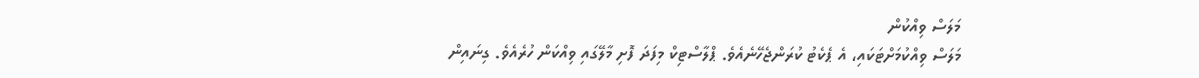މަލަސް ވިއްކުން
މަލަސް ވިއްކުމަށްޓަކައި، އެ ޕެކެޓު ކުރަންޖެހޭނެއެވެ. ޕްލާސްޓިކް މިފަދަ ފޮށި މާލޭގައި ވިއްކަން ހުރެއެވެ. ގިނައިން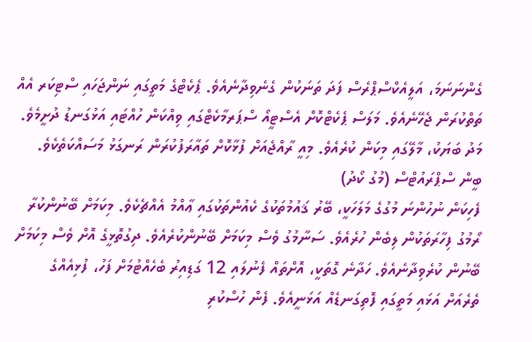ގެންނަނަމަ، އަލީއެކްސްޕްރެސް ފަދަ ތަނަކުން ގެނެވިދާނެއެވެ. ޕެކެޓްގެ މަތީގައި ނަންޖަހައި ސްޓިކަރ އެއް ތަތްކުރަން ޖެހޭނެއެވެ. މަލަސް ޕެކެޓްކޮށް އެސްޓީއޯ ސްޕަރމާކެޓްގައި ވިއްކަން ހުއްޓައި އަޅުގަނޑު ދުށީމެވެ. މަދު ބަޔަކު، މާލޭގައި މިކަން ކުރެއެވެ. މިއީ ރާއްޖެއަށް ފުޅާކޮށް ތައާރަފުކުރަން ރަނގަޅު މަސައްކަތެކެވެ.
ބީން ސްޕްރައުޓްސް (މުގު ކޯދު)
ފެހިކަން ނުހުންނަ މުގުގެ މަލަހަކީ، ބޭރު ޤައުމުތަކުގެ ކެއުންތަކުގައި ޢާއްމު އެއްޗެކެވެ. މިކަމަށް ބޭނުންކުރާ ރޯމުގު ފިހާރަތަކުން ލިބެން ހުރެއެވެ. ސަނާމުގު ވެސް މިކަމަށް ބޭނުންކުރެއެވެ. ދިގުތޮޅީގެ އޮށް ވެސް މިކަމަށް ބޭނުން ކުރެވިދާނެއެވެ. ހަދާނެ ގޮތަކީ، އޮށްތައް ފެނުލައި 12 ގަޑިއިރު ބެހެއްޓުމަށް ފަހު، ފުޅިއެއްގެ ތެރެއަށް އަޅައި މަތީގައި ފޮތިގަނޑެއް އަޅަނީއެވެ. ފެން ހުސްކުރި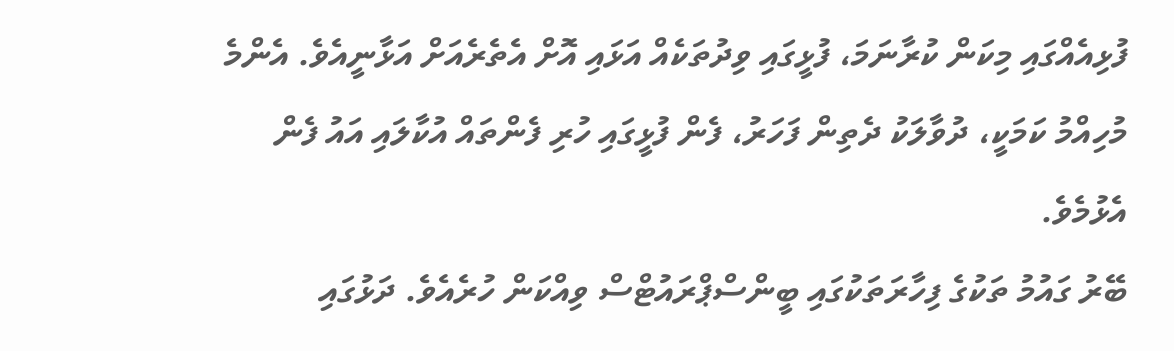ފުޅިއެއްގައި މިކަން ކުރާނަމަ، ފުޅީގައި ވިދުތަކެއް އަޅައި އޮށް އެތެރެއަށް އަޅާނީއެވެ. އެންމެ މުހިއްމު ކަމަކީ، ދުވާލަކު ދެތިން ފަހަރު، ފެން ފުޅީގައި ހުރި ފެންތައް އުކާލައި އައު ފެން އެޅުމެވެ.
ބޭރު ގައުމު ތަކުގެ ފިހާރަތަކުގައި ބީންސްޕްރައުޓްސް ވިއްކަން ހުރެއެވެ. ދަޅުގައި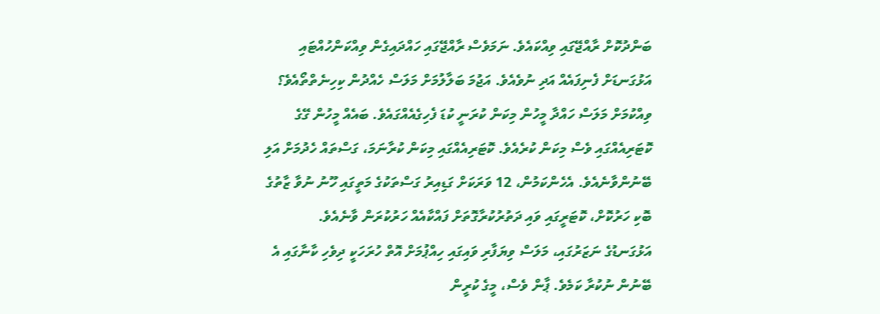ބަންދުކޮށް ރާއްޖޭގައި ވިއްކައެވެ. ނަމަވެސް ރާއްޖޭގައި ހައްދައިގެން ވިއްކަންހުއްޓައި އަޅުގަނޑަށް ފެނިފައެއް އަދި ނުވެއެވެ. އަޖުމަ ބަލާލުމަށް މަލަސް ހެއްދުން ކިހިނެތްތޯއެވެ؟
ވިއްކުމަށް މަލަސް ހައްދާ މީހުން މިކަން ކުރަނީ ކުޑަ ފެހިގެއެއްގައެވެ. ބައެއް މީހުން ގޭގެ ކޮޓަރިއެއްގައި ވެސް މިކަން ކުރެއެވެ. ކޮޓަރިއެއްގައި މިކަން ކުރާނަމަ، ގަސްތައް ހެދުމަށް އަލި ބޭނުންވާނެއެވެ. އެހެންކަމުން، 12 ވަރަކަށް ގަޑިއިރު ގަސްތަކުގެ މަތީގައި ހޫނު ނުވާ ޒާތުގެ ބޮކި ހަރުކޮށް، ކޮޓަރީގައި ވައި ދަތުރުކުރާގޮތަށް ފައްކާއެއް ހަރުކުރަން ވާނެއެވެ.
އަޅުގަނޑުގެ ނަޒަރުގައި، މަލަސް ވިޔަފާރި ވައިގައި ހިއްޕުމަށް އޮތް ހުރަހަކީ ދިވެހި ކާނާގައި އެ ބޭނުން ނުކުރާ ކަމެވެ. ޕާން ވެސް، މީގެ ކުރީން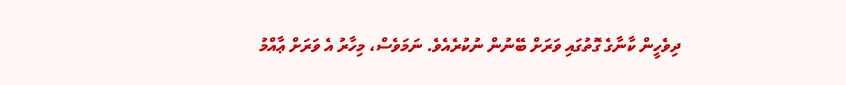ދިވެހީން ކާނާގެ ގޮތުގައި ވަރަށް ބޭނުން ނުކުރެއެވެ. ނަމަވެސް، މިހާރު އެ ވަރަށް ޢާއްމު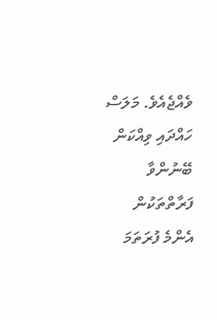ވެއްޖެއެވެ. މަލަސް ހައްދައި ވިއްކަން ބޭނުންވާ ފަރާތްތަކުން އެންމެ ފުރަތަމަ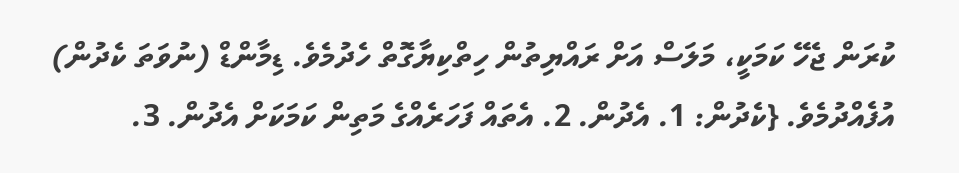ކުރަން ޖެހޭ ކަމަކީ، މަލަސް އަށް ރައްޔިތުން ހިތްކިޔާގޮތް ހެދުމެވެ. ޑިމާންޑް (ނުވަތަ ކެދުން) އުފެއްދުމެވެ. {ކެދުން: 1. އެދުން. 2. އެތައް ފަހަރެއްގެ މަތިން ކަމަކަށް އެދުން. 3.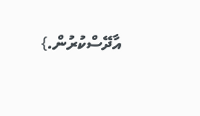އާދޭސްކުރުން.}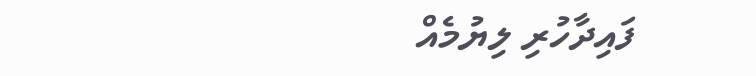ފައިދާހުރި ލިޔުމެއް